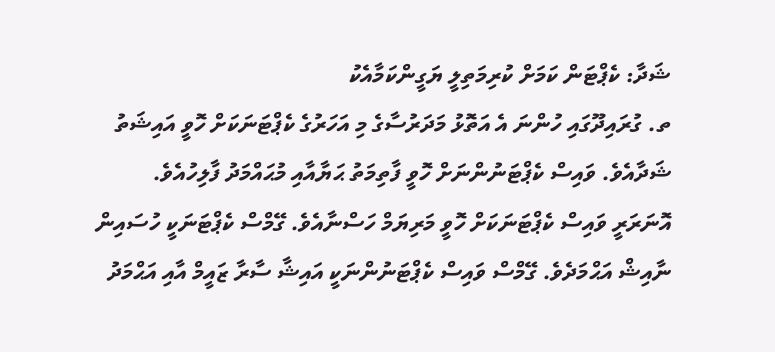ޝަދާ: ކެޕްޓަން ކަމަށް ކުރިމަތިލީ ޔަގީންކަމާއެކު
ތ. ގުރައިދޫގައި ހުންނަ އެ އަތޮޅު މަދަރުސާގެ މި އަހަރުގެ ކެޕްޓަނަކަށް ހޮވީ އައިޝަތު ޝަދާއެވެ. ވައިސް ކެޕްޓަނުންނަށް ހޮވީ ފާތިމަތު ޙަޔާއާއި މުޙައްމަދު ފާލިހުއެވެ.
އޮނަރަރީ ވައިސް ކެޕްޓަނަކަށް ހޮވީ މަރިޔަމް ހަސްނާއެވެ. ގޭމްސް ކެޕްޓަނަކީ ހުސައިން ނާއިޝް އަޙްމަދެވެ. ގޭމްސް ވައިސް ކެޕްޓަނުންނަކީ އައިޝާ ސާރާ ޒައީމް އާއި އަޙްމަދު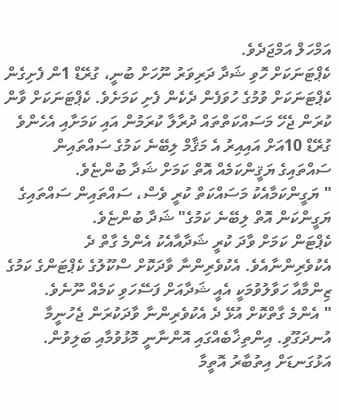އަމްހަލް އަމްޖަދެވެ.
ކެޕްޓަނަކަށް ހޮވި ޝަދާ ދަރިވަރު ނޫހަށް ބުނީ، ގުރޭޑް 1ން ފެށިގެން  ކެޕްޓަނަކަށް ވުމުގެ ހުވަފެން ދެކެން ފެށި ކަމަށެވެ. ކެޕްޓަނަކަށް ވާން ކުރަން ޖެހޭ މަސައްކަތްތައް ދުރާލާ ކުރަމުން އައި ކަމަށާއި އެހެންވެ ގުރޭޑް 10އަށް އައިއިރު އެ މަޤާމް ލިބޭނެ ކަމުގެ ސައްތައިން ސައްތައިގެ ޔަޤީންކަމެއް އޮތް ކަމަށް ޝަދާ ބުންޏެވެ.
" ޔަގީންކަމާއެކު މަސައްކަތް ކުރީ ވެސް، ސައްތައިން ސައްތައިގެ ޔަގީންކަން އޮތް ލިބޭނެ ކަމުގެ" ޝަދާ ބުންޏެވެ.
ކެޕްޓަން ކަމަށް ވާދަ ކުރީ ޝަދާއާއެކު އެންމެ ގާތް ދެ އެކުވެރިންނާއެވެ. އެކުވެރިންނާ ވާދަކޮށް ސްކޫލުގެ ކެޕްޓަންގެ ކަމުގެ ޒިންމާއާ ހަވާލުވުމަކީ އެއީ ޝަދާއަށް ފަސޭހަވި ކަމެއް ނޫނެވެ.
" އެންމެ ގާތްކޮށް އުޅޭ ދެ އެކުވެރިންނާ ވާދަކުރަން ޖެހުނީމާ އުނދަގޫވި. އިންތިޚާބެއްގައި އޮންނާނީ މޮޅުވުމާއި ބަލިވުން. އަޅުގަނޑަށް އިތުބާރު އޮތީމާ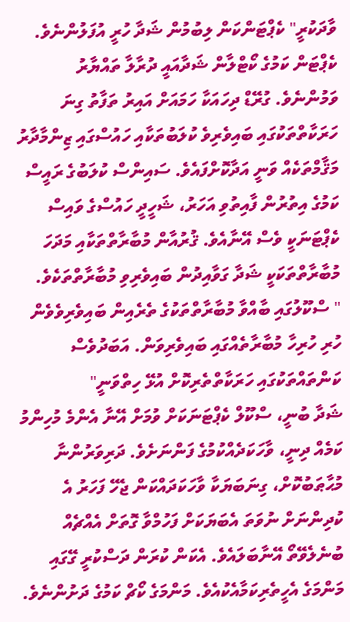ވާދަކުރީ" ކެޕްޓަންކަން ލިބުމުން ޝަދާ ހުރީ އުފަލުންނެވެ.
ކެޕްޓަން ކަމުގެ ކޯޓްލާން ޝަދާއައީ ދުރާލާ ތައްޔާރު ވަމުންނެވެ. ގުރޭޑް ދިހައަކާ ހަމައަށް އައިރު ތަފާތު ގިނަ ހަރަކާތްތަކުގައި ބައިވެރިވެ ކުލަބުތަކާއި ހައުސްގައި ޒިންމާދާރު މަޤާމްތަކެއް ވަނީ އަދާކޮށްފައެވެ. ސައިންސް ކުލަބުގެ ރައީސް ކަމުގެ އިތުރުން ފާއިތުވި އަހަރު، ޝަހީދީ ހައުސްގެ ވައިސް ކެޕްޓަނަކީ ވެސް އޭނާއެވެ. ޤުރުއާން މުބާރާތްތަކާއި މަދަހަ މުބާރާތްތަކަކީ ޝަދާ ގަވާއިދުން ބައިވެރިވި މުބާރާތްތަކެވެ.
" ސްކޫލުގައި ބާއްވާ މުބާރާތްތަކުގެ ތެރެއިން ބައިވެރިވެވެން ހުރި ހުރިހާ މުބާރާތެއްގައި ބައިވެރިވަން. އަބަދުވެސް ކަންތައްތަކުގައި ހަރަކާތްތެރިކޮށް އުޅޭ ހިތްވަނީ"
ޝަދާ ބުނީ، ސްކޫލް ކެޕްޓަނަކަށް ވުމަށް އޭނާ އެންމެ މުހިންމު ކަމެއް ދިނީ، ވާހަކަދެއްކުމުގެ ފަންނަށެވެ. ދަރިވަރުންނާ މުޙާޠަބުކޮށް، ގިނަބަޔަކާ ވާހަކަދައްކަން ޖެހޭ ފަހަރު އެ ކުދިންނަށް ނުވަތަ އެބަޔަކަށް ފަހުމްވާ ގޮތަށް އެއްޗެއް ބުނެލެވޭތޯ އޭނާބަލައެވެ. އެކަން ކުރަން ދަސްކުރީ ގޭގައި މަންމަގެ އެހީތެރިކަމާއެކުއެވެ. މަންމަގެ ކޯޗް ކަމުގެ ދަށުންނެވެ.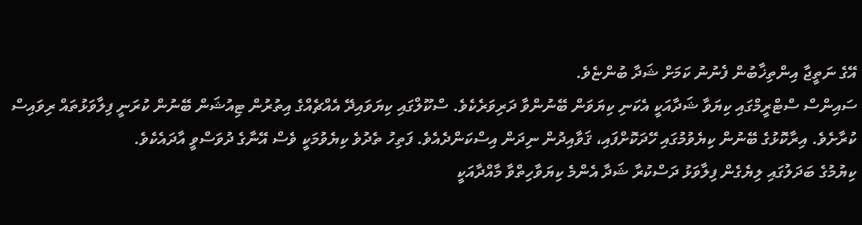އޭގެ ނަތީޖާ އިންތިޚާބުން ފެނުނު ކަމަށް ޝަދާ ބުންޏެވެ.
ސައިންސް ސްޓްރީމްގައި ކިޔަވާ ޝަދާއަކީ އެކަނި ކިޔަވަން ބޭނުންވާ ދަރިވަރެކެވެ. ސްކޫލްގައި ކިޔަވައިދޭ އެއްޗެއްގެ އިތުރުން ޓިއުޝަން ބޭނުން ކުރަނީ ފިލާވަޅުތައް ރިވައިސް ކުރާށެވެ. އިރާކޮޅުގެ ބޭނުން ކިޔެވުމުގައި ހޭދަކޮށްފައި، ޤަވާއިދުން ނިދަން އިސްކަންދެއެވެ. ފަތިހު ތެދުވެ ކިޔެވުމަކީ ވެސް އޭނާގެ ދުވަސްވީ އާދައެކެވެ.
ކިޔުމުގެ ބަދަލުގައި ލިޔެގެން ފިލާވަޅު ދަސްކުރާ ޝަދާ އެންމެ ކިޔަވާހިތްވާ މާއްދާއަކީ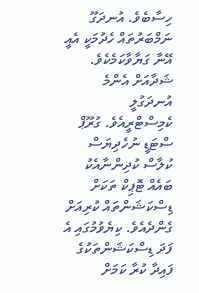ހިސާބެވެ. އުނދަގޫ ނަމްބަރުތައް ހެދުމަކީ އެއީ އޭނާ ގަޔާވާކަމެކެވެ. ޝަދާއަށް އެންމެ އުނދަގުލީ ކެމިސްޓްރީއެވެ. ގުރޫޕް ސްޓަޑީ ނުހެދިޔަސް ކުލާސް ކުދިންނާއެކު ބައެއް ޓޮޕިކް ތަކަށް ޑިސްކަޝަންތައް ކުރިއަށް ގެންދެއެވެ. ކިޔެވުމުގައި އެ ފަދަ ޑިސްކަޝަންތަކުގެ ފައިދާ ކުރާ ކަމަށް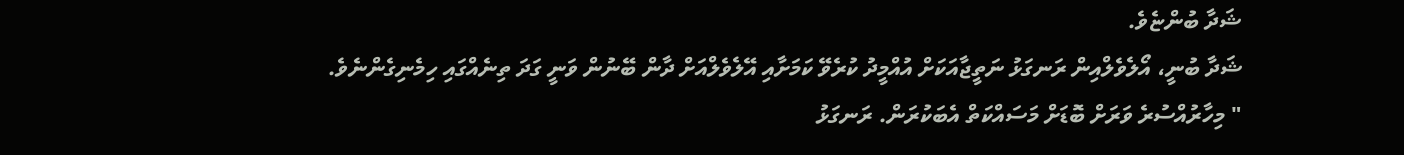ޝަދާ ބުންޏެވެ.
ޝަދާ ބުނީ، އޯލެވެލްއިން ރަނގަޅު ނަތީޖާއަކަށް އުއްމީދު ކުރެވޭ ކަމަށާއި އޭލެވެލްއަށް ދާން ބޭނުން ވަނީ ގަދަ ތިނެއްގައި ހިމެނިގެންނެވެ.
" މިހާރުއްސުރެ ވަރަށް ބޮޑަށް މަސައްކަތް އެބަކުރަން. ރަނގަޅު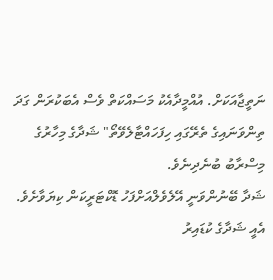ނަތީޖާއަކަށް. އުއްމީދާއެކު މަސައްކަތް ވެސް އެބަކުރަން ގަދަ ތިންވަނައިގެ ތެރޭގައި ހިފަހައްޓާލެވޭތޯ" ޝަދާގެ މިހާރުގެ މިސްރާބު ބުނެދިނެވެ.
ޝަދާ ބޭނުންވަނީ އޭލެވެލްއަށްފަހު ޑޮކްޓަރީކަން ކިޔަވާށެވެ. އެއީ ޝަދާގެ ކުޑައިރު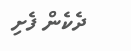ދެކެން ފެށި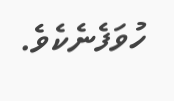ހުވަފެނެކެވެ.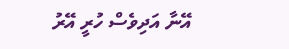އޭނާ އަދިވެސް ހުރީ އޭރު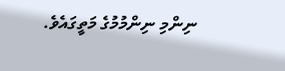ނިންމި ނިންމުމުގެ މަތީގައެވެ.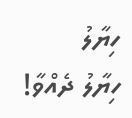ހިޔާލު
ހިޔާލު ދެއްވާ!